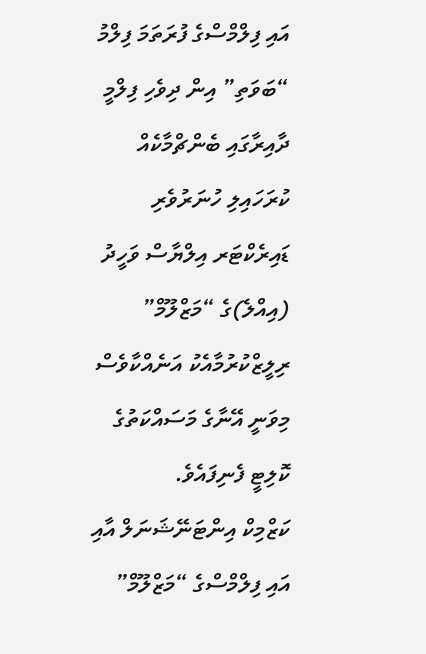އައި ފިލްމްސްގެ ފުރަތަމަ ފިލްމު “ބަވަތި” އިން ދިވެހި ފިލްމީ ދާއިރާގައި ބެންޗްމާކެއް ކުރަހައިލި ހުނަރުވެރި ޑައިރެކްޓަރ އިލްޔާސް ވަހީދު (އިއްލެ)ގެ “މަޒްލޫމް” ރިލީޒްކުރުމާއެކު އަނެއްކާވެސް މިވަނީ އޭނާގެ މަސައްކަތުގެ ކޮލިޓީ ފެނިފައެވެ.
ކަޒްމިކް އިންޓަނޭޝަނަލް އާއި އައި ފިލްމްސްގެ “މަޒްލޫމް”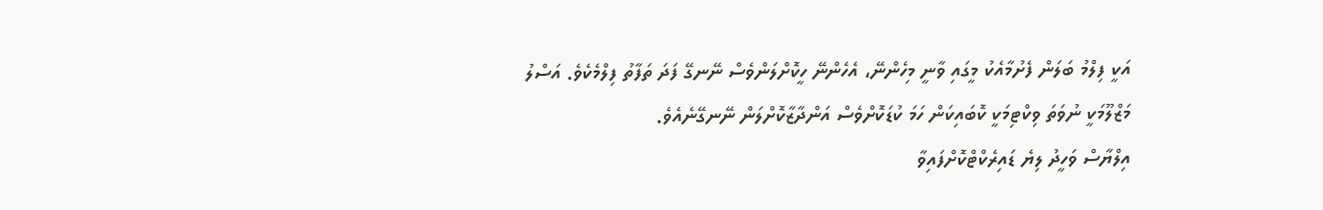އަކީ ފިލްމު ބަލަން ފެށުމާއެކު މީގައި ވާނީ މިހެންނޭ، އެހެންނޭ ހީކޮށްލަންވެސް ނޭނގޭ ފަދަ ތަފާތު ފިލްމެކެވެ. އަސްލު މަޒްލޫމަކީ ނުވަތަ ވިކްޓިމަކީ ކޮބައިކަން ހަމަ ކުޑަކޮށްވެސް އަންދާޒާކޮށްލަން ނޭނގޭނެއެވެ.
އިލްޔާސް ވަހީދު ލިޔެ ޑައިރެކްޓްކޮށްފައިވާ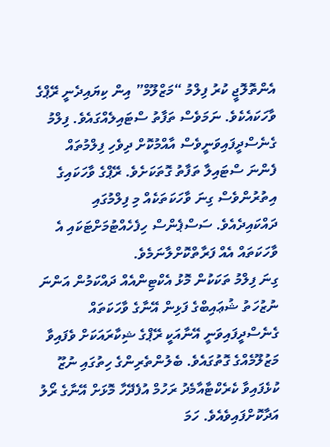އެންތޮލޮޖީ ކުރު ފިލްމު “މަޒްލޫމް” އިން ކިޔައިދެނީ ރޭޕްގެ ވާހަކައެކެވެ. ނަމަވެސް ތަފާތު ސްޓައިލެއްގައެވެ. ފިލްމު ގެނެސްދީފައިވަނީވެސް އާއްމުކޮށް ދިވެހި ފިލްމުތައް ފެންނަ ސްޓައިލާ ތަފާތު ގޮތަކަށެވެ. ރޭޕްގެ ވާހަކައިގެ އިތުރުންވެސް ގިނަ ވާހަކަތަކެއް މި ފިލްމުގައި ދައްކައިދެއެވެ. ސަސްޕެންސް ހިފެހެއްޓުމަށްޓަކައި އެ ވާހަކަތައް އެއް ފަރާތްކޮށްލާނަމެވެ.
ގިނަ ފިލްމު ތަކަކުން މޮޅު އެކްޓިންއެއް ދައްކަމުން އަންނަ ނުޒުހަތު ޝުޢައިބްގެ ފަޅިން އޭނާގެ ވާހަކަތައް ގެނެސްދީފައިވަނީ އޭނާއަކީ ރޭޕްގެ ޝިކާރައަކަށް ވެފައިވާ މަޒުލޫމެއްގެ ގޮތުގައެވެ. ބެލުންތެރިންގެ ހިތުގައި ނުޒޫ ކުޅެފައިވާ ކެރެކްޓާއާމެދު ރަހުމް އުފެދޭހާ މޮޅަށް އޭނާގެ ރޯލު އަދާކޮށްފައިވެއެވެ. ހަމަ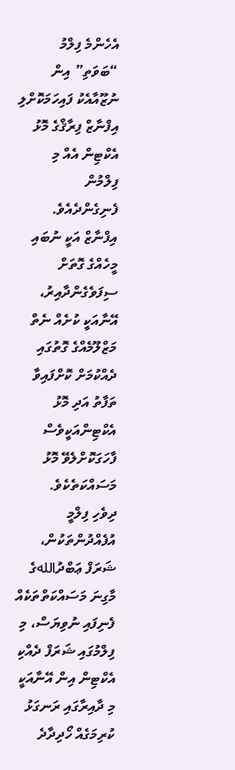އެހެންމެ ފިލްމު “ބަވަތި” އިން ނުޒޫއާއެކު ފައިހަމަކޮށްލި އިފްނާޒް ފިރާޤްގެ މޮޅު އެކްޓިން އެއް މި ފިލްމުން ފެނިގެންދެއެވެ. އިފްނާޒް އަކީ ނުބައި މީހެއްގެ ގޮތަށް ސިފަވެގެންދާއިރު، އޭނާއަކީ ކުށެއް ނެތް މަޒްލޫމެއްގެ ގޮތުގައި ދެއްކުމަށް ކޮށްފައިވާ ތަފާތު އަދި މޮޅު އެކްޓިންއަކީވެސް ފާހަގަކޮށްލެވޭ މޮޅު މަސައްކަތެކެވެ.
ދިވެހި ފިލްމީ އުފެއްދުންތަކުން، ޝަރަފް ޢަބްދުاللهގެ މާގިނަ މަސައްކަތްތަކެއް ފެނިފައި ނުވިޔަސް، މި ފިލްމުގައި ޝަރަފް ދެއްކި އެކްޓިން އިން އޭނާއަކީ މި ދާއިރާގައި ރަނގަޅު ކުރިމަގެއް ހޯދިދާދެ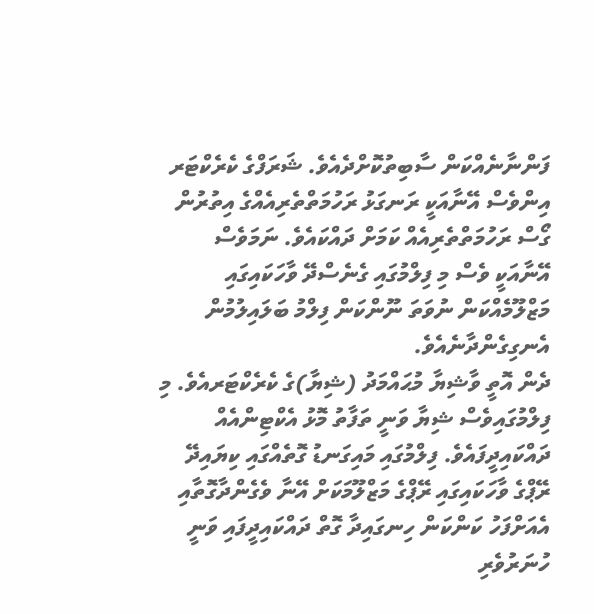ފަންނާނެއްކަން ސާބިތުކޮށްދެއެވެ. ޝަރަފްގެ ކެރެކްޓަރ އިންވެސް އޭނާއަކީ ރަނގަޅު ރަހުމަތްތެރިއެއްގެ އިތުރުން ގޯސް ރަހުމަތްތެރިއެއް ކަމަށް ދައްކައެވެ. ނަމަވެސް އޭނާއަކީ ވެސް މި ފިލްމުގައި ގެނެސްދޭ ވާހަކައިގައި މަޒްލޫމެއްކަން ނުވަތަ ނޫންކަން ފިލްމު ބަލައިލުމުން އެނގިގެންދާނެއެވެ.
ދެން އޮތީ ވާޝިޔާ މުޙައްމަދު (ޝިޔާ)ގެ ކެރެކްޓަރއެވެ. މި ފިލްމުގައިވެސް ޝިޔާ ވަނީ ތަފާތު މޮޅު އެކްޓިންއެއް ދައްކައިދީފައެވެ. ފިލްމުގައި މައިގަނޑު ގޮތެއްގައި ކިޔައިދޭ ރޭޕްގެ ވާހަކައިގައި ރޭޕްގެ މަޒްލޫމަކަށް އޭނާ ވެގެންދާގޮތާއި އެއަށްފަހު ކަންކަން ހިނގައިދާ ގޮތް ދައްކައިދީފައި ވަނީ ހުނަރުވެރި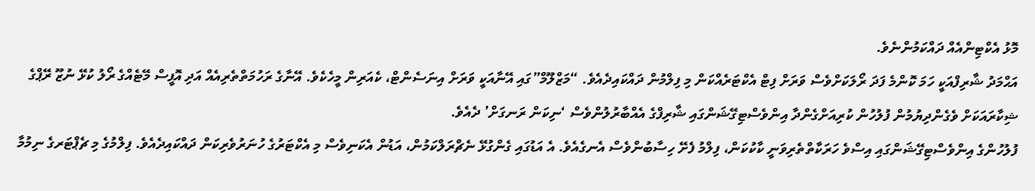މޮޅު އެކްޓިންއެއް ދައްކަމުންނެވެ.
އަޙްމަދު ޝާރިފްއަކީ ހަމަ ކޮންމެ ފަދަ ރޯލަކަށްވެސް ވަރަށް ފިޓް އެކްޓަރެއްކަން މި ފިލްމުން ދައްކައިދެއެވެ. “މަޒްލޫމް”ގައި އޭނާއަކީ ވަރަށް އިނަސެންޓް، ކެއަރިން މީހެކެވެ. އޭނާގެ ރަހުމަތްތެރިއެއް އަދި އޮފީސް މޭޓެއްގެ ރޯލު ކުޅޭ ނުޒޫ ރޭޕްގެ ޝިކާރައަކަށް ވެގެންދިޔުމުން ފުލުހުން ކުރިއަށްގެންދާ އިންވެސްޓިގޭޝަންގައި ޝާރިފްގެ އެއްބާރުލުންވެސް ‘ނިކަން ރަނގަށް’ ދެއެވެ.
ފުލުހުންގެ އިންވެސްޓިގޭޝަންގައި އިސްވެ ހަރަކާތްތެރިވަނީ ކާކުކަން، ފިލްމު ފެށޭ ހިސާބުންވެސް އެނގެއެވެ. އެ އަޑުގައި ގެންގުޅޭ ނެޗްރަލްކަމުން، އަޑުން އެކަނިވެސް މި އެކްޓަރުގެ ހުނަރުވެރިކަން ދައްކައިދެއެވެ. ފިލްމުގެ މި ޗެޕްޓަރގެ ނިމުމާ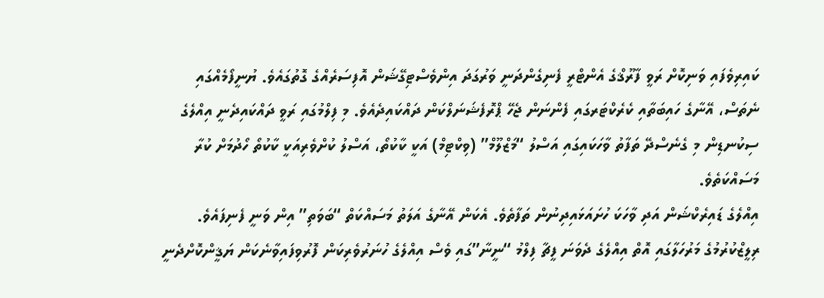ކައިރިވެފައި ވަނިކޮށް ރަވީ ފާރޫޤްގެ އެންޓްރީ ފެނިގެންދަނީ ވަރުގަދަ އިންވެސްޓިގޭޝަން އޮފިސަރެއްގެ ގޮތުގައެވެ. ޔުނީފޯމެއްގައި ނެތަސް، އޭނާގެ ހައިބަތާއި ކެރެކްޓަރގައި ފެންނަން ޖެހޭ ޕްރޮފެޝަނަލްކަން ދައްކައިދެއެވެ. މި ފިލްމުގައި ރަވީ ދައްކައިދެނީ އިއްލެގެ ސިކުނޑިން މި ގެނެސްދޭ ތަފާތު ވާހަކައިގައި އަސްލު “މަޒްލޫމް” (ވިކްޓިމް) އަކީ ކާކުތޯ، އަސްލު ކުށްވެރިއަކީ ކާކުތޯ ހޯދުމަށް ކުރާ މަސައްކަތެވެ.
އިއްލެގެ ޑައިރެކްޝަން އަދި ވާހަކަ ހުށައަޅައިދިނުން ތަފާތެވެ. އެކަން އޭނާގެ އަލަތު މަސައްކަތް “ބަވަތި” އިން ވަނީ ފެނިފައެވެ. ރިލީޒްކުރުމުގެ މަރުހަލާގައި އޮތް އިއްލެގެ ދެވަނަ ފީޗާ ފިލްމު “ނީނާ”ގައި ވެސް އިއްލެގެ ހުނަރުވެރިކަން ފޮރުވިފައިވާނެކަން ޔަޤީންކޮށްދެނީ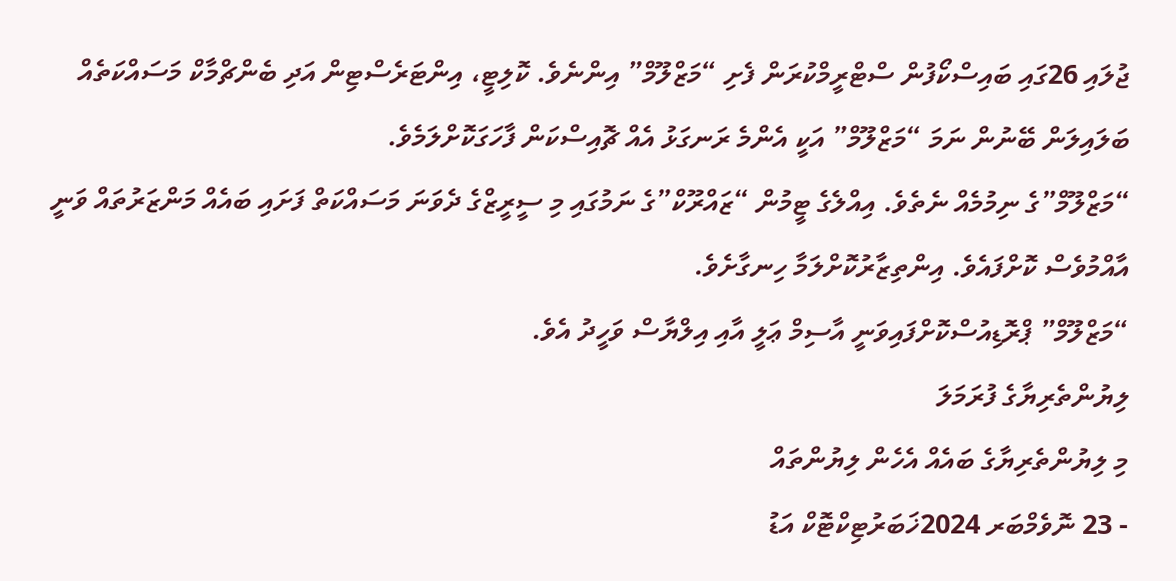ޖުލައި 26ގައި ބައިސްކޯފުން ސްޓްރީމްކުރަން ފެށި “މަޒްލޫމް” އިންނެވެ. ކޮލިޓީ، އިންޓަރެސްޓިން އަދި ބެންޗްމާކް މަސައްކަތެއް ބަލައިލަން ބޭނުން ނަމަ “މަޒްލޫމް” އަކީ އެންމެ ރަނގަޅު އެއް ޗޮއިސްކަން ފާހަގަކޮށްލަމެވެ.
“މަޒްލޫމް”ގެ ނިމުމެއް ނެތެވެ. އިއްލެގެ ޓީމުން “ޒައްރޫކް”ގެ ނަމުގައި މި ސީރީޒްގެ ދެވަނަ މަސައްކަތް ފަށައި ބައެއް މަންޒަރުތައް ވަނީ އާއްމުވެސް ކޮށްފައެވެ. އިންތިޒާރުކޮށްލަމާ ހިނގާށެވެ.
“މަޒްލޫމް” ޕްރޮޑިއުސްކޮށްފައިވަނީ އާސިމް ޢަލީ އާއި އިލްޔާސް ވަހީދު އެވެ.
ލިޔުންތެރިޔާގެ ފުރަމަލަ
މި ލިޔުންތެރިޔާގެ ބައެއް އެހެން ލިޔުންތައް
- 23 ނޮވެމްބަރ 2024ޚަބަރުޓިކްޓޮކް އަޑު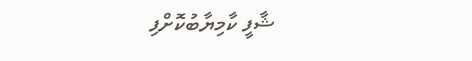ޝާފީ ކާމިޔާބުކޮށްފި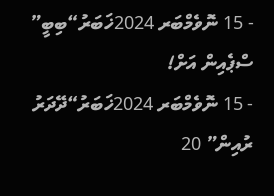- 15 ނޮވެމްބަރ 2024ޚަބަރު“ބިބީ” ސްޕެއިން އަށް!
- 15 ނޮވެމްބަރ 2024ޚަބަރު“ދޭދަރު ރުއިން” 20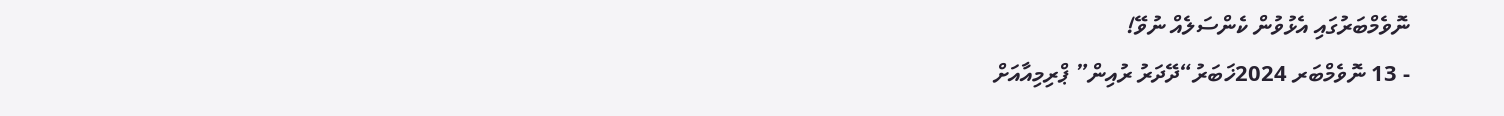ނޮވެމްބަރުގައި އެޅުވުން ކެންސަލެއް ނުވޭ!
- 13 ނޮވެމްބަރ 2024ޚަބަރު“ދޭދަރު ރުއިން” ޕްރިމިއާއަށް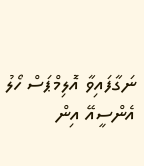ނަގާފައިވާ އޮލިމްޕަސް ހޯލު އެންސީއޭ އިން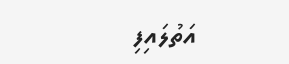އަތުލައިފި